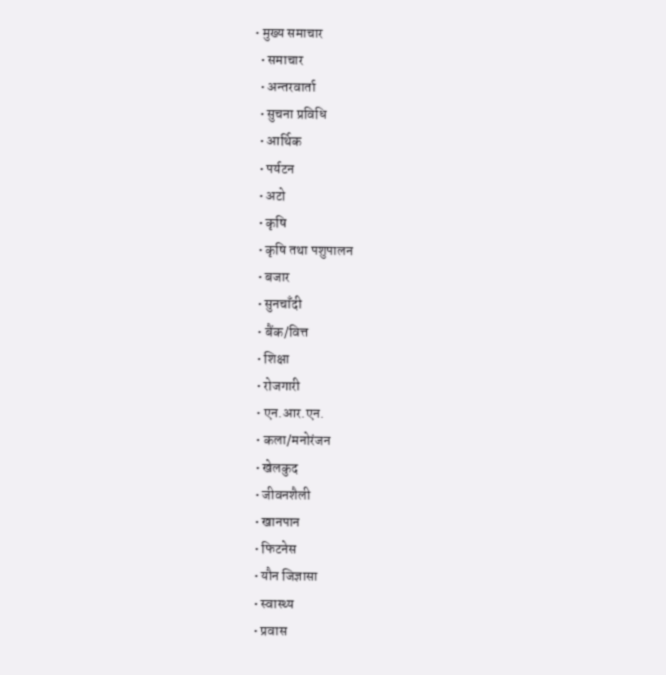• मुख्य समाचार
  • समाचार
  • अन्तरवार्ता
  • सुचना प्रविधि
  • आर्थिक
  • पर्यटन
  • अटो
  • कृषि
  • कृषि तथा पशुपालन
  • बजार
  • सुनचाँदी
  • बैंक/वित्त
  • शिक्षा
  • रोजगारी
  • एन.आर.एन.
  • कला/मनोरंजन
  • खेलकुद
  • जीवनशैली
  • खानपान
  • फिटनेस
  • यौन जिज्ञासा
  • स्वास्थ्य
  • प्रवास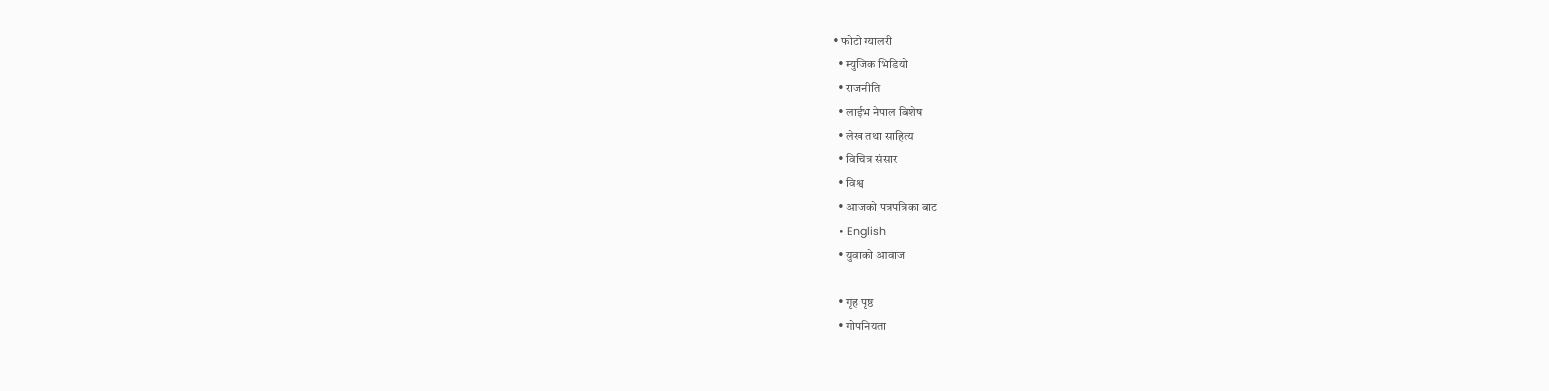• फोटो ग्यालरी
  • म्युजिक भिडियो
  • राजनीति
  • लाईभ नेपाल बिशेष
  • लेख तथा साहित्य
  • विचित्र संसार
  • विश्व
  • आजको पत्रपत्रिका बाट
  • English
  • युवाको आवाज

  • गृह पृष्ठ
  • गोपनियता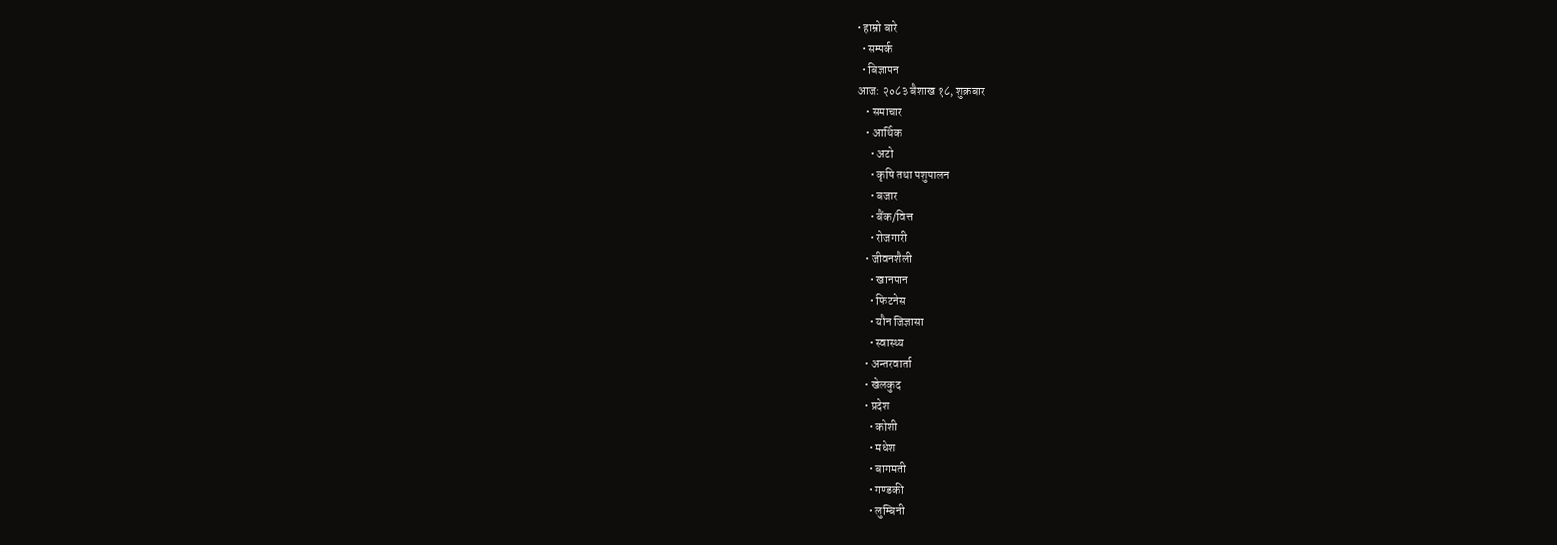• हाम्रो बारे
  • सम्पर्क
  • बिज्ञापन
आज: २०८३ बैशाख १८, शुक्रबार
    • समाचार
    • आर्थिक
      • अटो
      • कृषि तथा पशुपालन
      • बजार
      • बैंक/वित्त
      • रोजगारी
    • जीवनशैली
      • खानपान
      • फिटनेस
      • यौन जिज्ञासा
      • स्वास्थ्य
    • अन्तरवार्ता
    • खेलकुद
    • प्रदेश
      • कोशी
      • मधेश
      • बागमती
      • गण्डकी
      • लुम्बिनी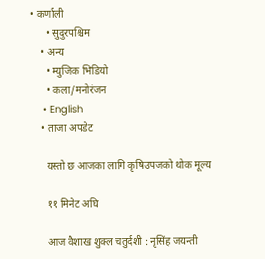• कर्णाली
      • सुदुरपश्चिम
    • अन्य
      • म्युजिक भिडियो
      • कला/मनोरंजन
    • English
    • ताजा अपडेट

      यस्तो छ आजका लागि कृषिउपजको थोक मूल्य

      ११ मिनेट अघि

      आज वैशाख शुक्ल चतुर्दशी : नृसिंह जयन्ती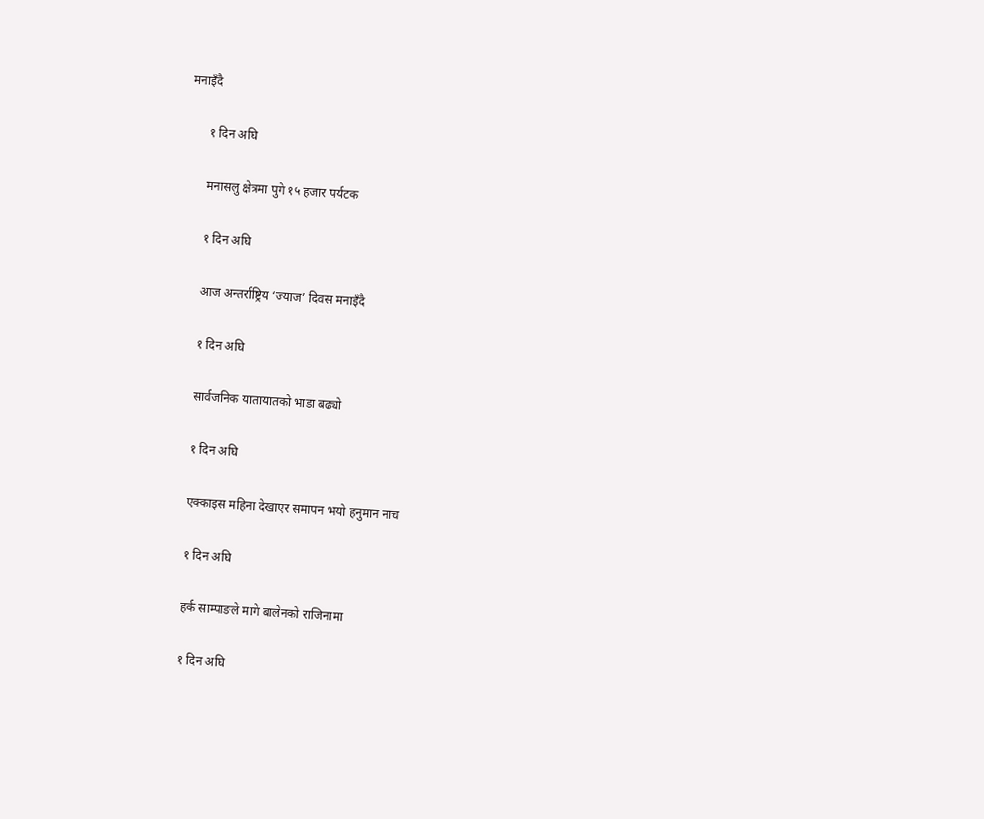मनाइँदै

      १ दिन अघि

      मनासलु क्षेत्रमा पुगे १५ हजार पर्यटक

      १ दिन अघि

      आज अन्तर्राष्ट्रिय ‘ज्याज’ दिवस मनाइँदै

      १ दिन अघि

      सार्वजनिक यातायातको भाडा बढ्यो

      १ दिन अघि

      एक्काइस महिना देखाएर समापन भयो हनुमान नाच

      १ दिन अघि

      हर्क साम्पाङले मागे बालेनको राजिनामा

      १ दिन अघि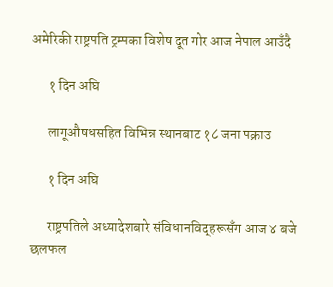अमेरिकी राष्ट्रपति ट्रम्पका विशेष दूत गोर आज नेपाल आउँदै

      १ दिन अघि

      लागूऔषधसहित विभिन्न स्थानबाट १८ जना पक्राउ

      १ दिन अघि

      राष्ट्रपतिले अध्यादेशबारे संविधानविद्हरूसँग आज ४ बजे छलफल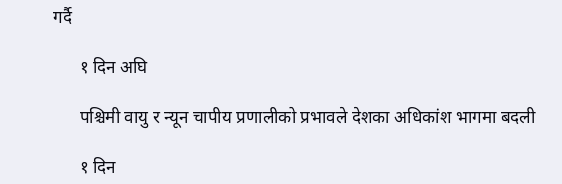गर्दै

      १ दिन अघि

      पश्चिमी वायु र न्यून चापीय प्रणालीको प्रभावले देशका अधिकांश भागमा बदली

      १ दिन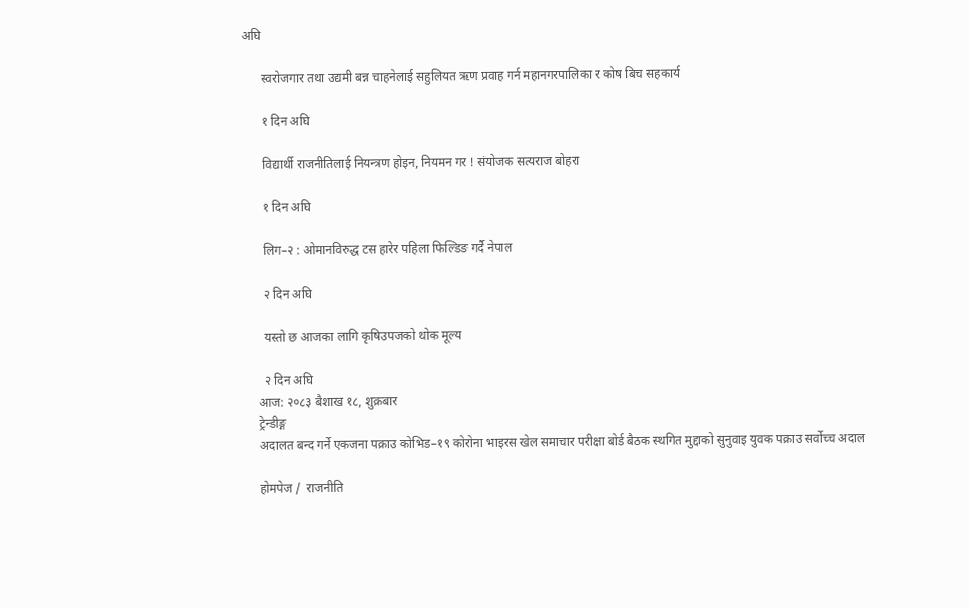अघि

      स्वरोजगार तथा उद्यमी बन्न चाहनेलाई सहुलियत ऋण प्रवाह गर्न महानगरपालिका र कोष बिच सहकार्य

      १ दिन अघि

      विद्यार्थी राजनीतिलाई नियन्त्रण होइन, नियमन गर ! संयोजक सत्यराज बोहरा

      १ दिन अघि

      लिग–२ : ओमानविरुद्ध टस हारेर पहिला फिल्डिङ गर्दै नेपाल

      २ दिन अघि

      यस्तो छ आजका लागि कृषिउपजको थोक मूल्य

      २ दिन अघि
    आज: २०८३ बैशाख १८, शुक्रबार
    ट्रेन्डीङ्ग
    अदालत बन्द गर्ने एकजना पक्राउ कोभिड–१९ कोरोना भाइरस खेल समाचार परीक्षा बोर्ड बैठक स्थगित मुद्दाको सुनुवाइ युवक पक्राउ सर्वोच्च अदाल

    होमपेज /  राजनीति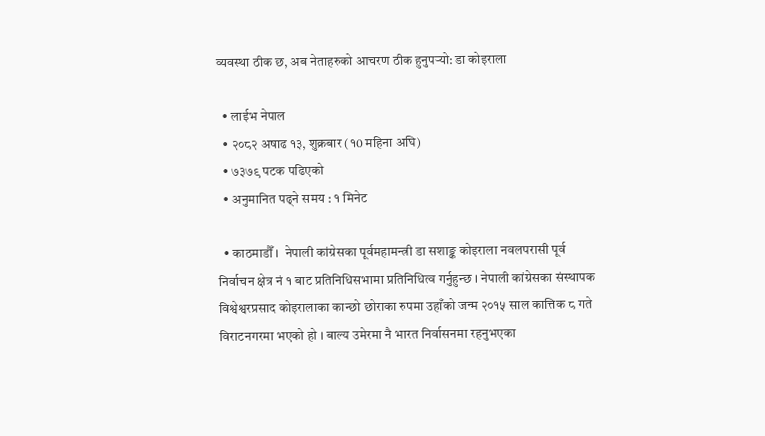व्यवस्था ठीक छ, अब नेताहरुको आचरण ठीक हुनुपर्‍यो: डा कोइराला

  • लाईभ नेपाल
  • २०८२ अषाढ १३, शुक्रबार (१0 महिना अघि)
  • ७३७९ पटक पढिएको
  • अनुमानित पढ्ने समय : १ मिनेट

  • काठमाडौँ ।  नेपाली कांग्रेसका पूर्वमहामन्त्री डा सशाङ्क कोइराला नवलपरासी पूर्व निर्वाचन क्षेत्र नं १ बाट प्रतिनिधिसभामा प्रतिनिधित्व गर्नुहुन्छ । नेपाली कांग्रेसका संस्थापक विश्वेश्वरप्रसाद कोइरालाका कान्छो छोराका रुपमा उहाँको जन्म २०१५ साल कात्तिक ८ गते विराटनगरमा भएको हो । बाल्य उमेरमा नै भारत निर्वासनमा रहनुभएका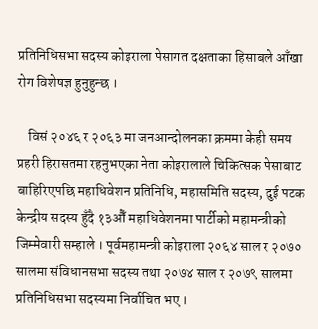प्रतिनिधिसभा सदस्य कोइराला पेसागत दक्षताका हिसाबले आँखा रोग विशेषज्ञ हुनुहुन्छ ।

    विसं २०४६ र २०६३ मा जनआन्दोलनका क्रममा केही समय प्रहरी हिरासतमा रहनुभएका नेता कोइरालाले चिकित्सक पेसाबाट बाहिरिएपछि महाधिवेशन प्रतिनिधि, महासमिति सदस्य, दुई पटक केन्द्रीय सदस्य हुँदै १३औँ महाधिवेशनमा पार्टीको महामन्त्रीको जिम्मेवारी सम्हाले । पूर्वमहामन्त्री कोइराला २०६४ साल र २०७० सालमा संविधानसभा सदस्य तथा २०७४ साल र २०७९ सालमा प्रतिनिधिसभा सदस्यमा निर्वाचित भए ।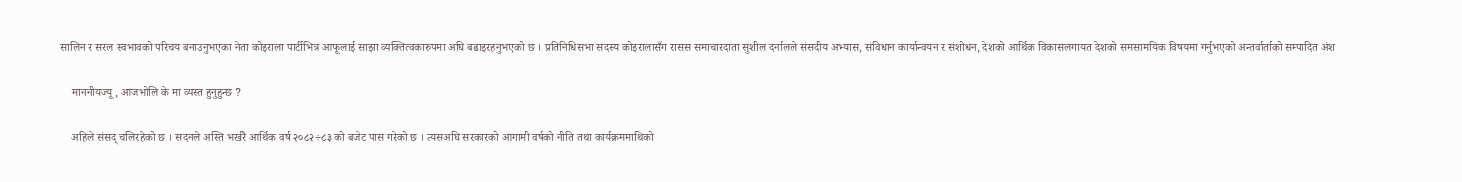सालिन र सरल स्वभावको परिचय बनाउनुभएका नेता कोइराला पार्टीभित्र आफूलाई साझा व्यक्तित्वकारुपमा अघि बढाइरहनुभएको छ । प्रतिनिधिसभा सदस्य कोइरालासँग रासस समाचारदाता सुशील दर्नालले संसदीय अभ्यास, संविधान कार्यान्वयन र संशोधन, देशको आर्थिक विकासलगायत देशको समसामयिक विषयमा गर्नुभएको अन्तर्वार्ताको सम्पादित अंश

    माननीयज्यू, आजभोलि के मा व्यस्त हुनुहुन्छ ?

    अहिले संसद् चलिरहेको छ । सदनले अस्ति भर्खरै आर्थिक वर्ष २०८२÷८३ को बजेट पास गरेको छ । त्यसअघि सरकारको आगामी वर्षको नीति तथा कार्यक्रममाथिको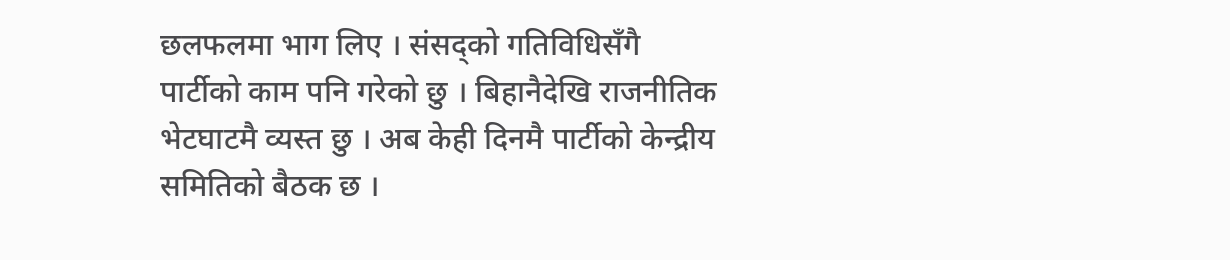छलफलमा भाग लिए । संसद्को गतिविधिसँगै पार्टीको काम पनि गरेको छु । बिहानैदेखि राजनीतिक भेटघाटमै व्यस्त छु । अब केही दिनमै पार्टीको केन्द्रीय समितिको बैठक छ ।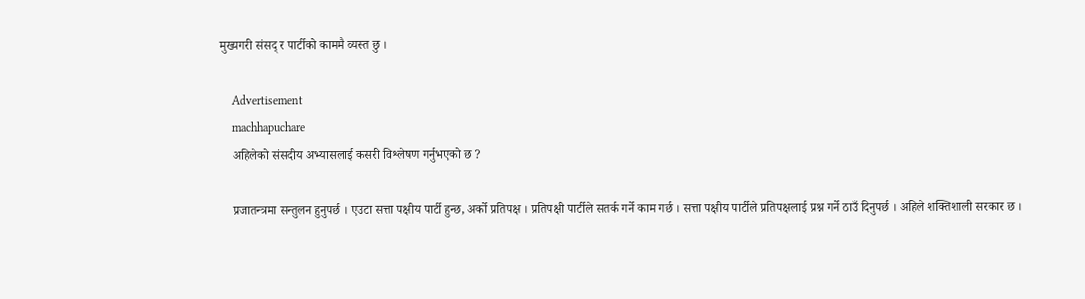मुख्यगरी संसद् र पार्टीको काममै व्यस्त छु ।

    Advertisement
    machhapuchare
    अहिलेको संसदीय अभ्यासलाई कसरी विश्लेषण गर्नुभएको छ ?

    प्रजातन्त्रमा सन्तुलन हुनुपर्छ । एउटा सत्ता पक्षीय पार्टी हुन्छ, अर्को प्रतिपक्ष । प्रतिपक्षी पार्टीले सतर्क गर्ने काम गर्छ । सत्ता पक्षीय पार्टीले प्रतिपक्षलाई प्रश्न गर्ने ठाउँ दिनुपर्छ । अहिले शक्तिशाली सरकार छ ।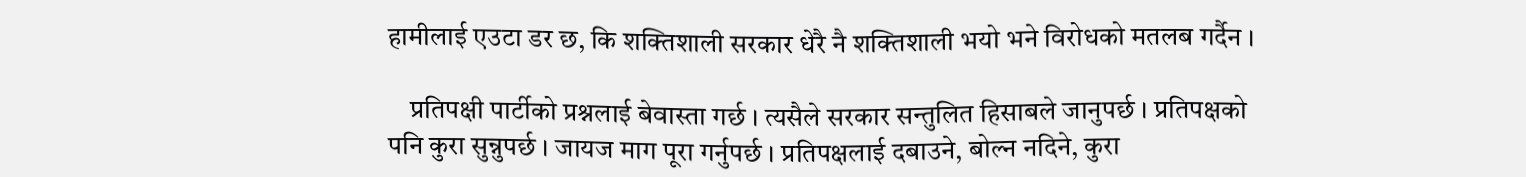हामीलाई एउटा डर छ, कि शक्तिशाली सरकार धेरै नै शक्तिशाली भयो भने विरोधको मतलब गर्दैन ।

    प्रतिपक्षी पार्टीको प्रश्नलाई बेवास्ता गर्छ । त्यसैले सरकार सन्तुलित हिसाबले जानुपर्छ । प्रतिपक्षको पनि कुरा सुन्नुपर्छ । जायज माग पूरा गर्नुपर्छ । प्रतिपक्षलाई दबाउने, बोल्न नदिने, कुरा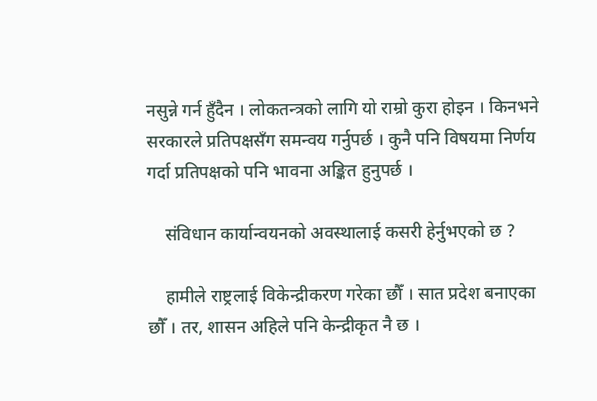नसुन्ने गर्न हुँदैन । लोकतन्त्रको लागि यो राम्रो कुरा होइन । किनभने सरकारले प्रतिपक्षसँग समन्वय गर्नुपर्छ । कुनै पनि विषयमा निर्णय गर्दा प्रतिपक्षको पनि भावना अङ्कित हुनुपर्छ ।

    संविधान कार्यान्वयनको अवस्थालाई कसरी हेर्नुभएको छ ?

    हामीले राष्ट्रलाई विकेन्द्रीकरण गरेका छौँ । सात प्रदेश बनाएका छौँ । तर, शासन अहिले पनि केन्द्रीकृत नै छ ।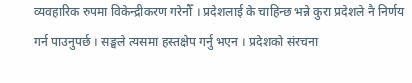व्यवहारिक रुपमा विकेन्द्रीकरण गरेनौँ । प्रदेशलाई के चाहिन्छ भन्ने कुरा प्रदेशले नै निर्णय गर्न पाउनुपर्छ । सङ्घले त्यसमा हस्तक्षेप गर्नु भएन । प्रदेशको संरचना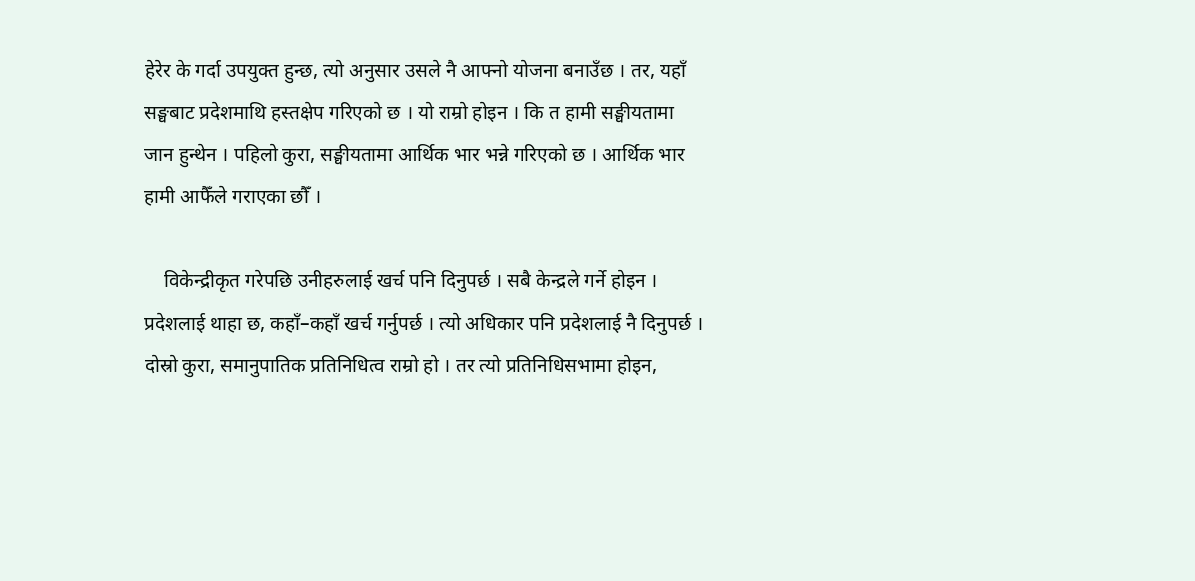हेरेर के गर्दा उपयुक्त हुन्छ, त्यो अनुसार उसले नै आफ्नो योजना बनाउँछ । तर, यहाँ सङ्घबाट प्रदेशमाथि हस्तक्षेप गरिएको छ । यो राम्रो होइन । कि त हामी सङ्घीयतामा जान हुन्थेन । पहिलो कुरा, सङ्घीयतामा आर्थिक भार भन्ने गरिएको छ । आर्थिक भार हामी आफैँले गराएका छौँ ।

    विकेन्द्रीकृत गरेपछि उनीहरुलाई खर्च पनि दिनुपर्छ । सबै केन्द्रले गर्ने होइन । प्रदेशलाई थाहा छ, कहाँ–कहाँ खर्च गर्नुपर्छ । त्यो अधिकार पनि प्रदेशलाई नै दिनुपर्छ । दोस्रो कुरा, समानुपातिक प्रतिनिधित्व राम्रो हो । तर त्यो प्रतिनिधिसभामा होइन,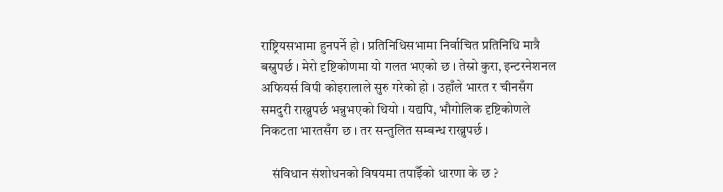राष्ट्रियसभामा हुनपर्ने हो । प्रतिनिधिसभामा निर्वाचित प्रतिनिधि मात्रै बस्नुपर्छ । मेरो दृष्टिकोणमा यो गलत भएको छ । तेस्रो कुरा, इन्टरनेशनल अफियर्स विपी कोइरालाले सुरु गरेको हो । उहाँले भारत र चीनसँग समदुरी राख्नुपर्छ भन्नुभएको थियो । यद्यपि, भौगोलिक दृष्टिकोणले निकटता भारतसँग छ । तर सन्तुलित सम्बन्ध राख्नुपर्छ ।

    संविधान संशोधनको विषयमा तपाईँको धारणा के छ ?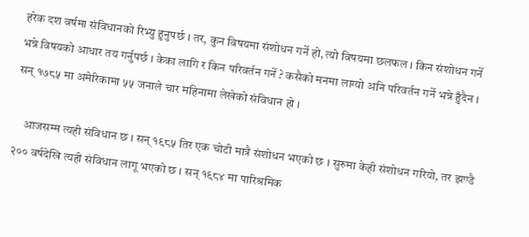हरेक दश वर्षमा संविधानको रिभ्यु हुनुपर्छ । तर, कुन विषयमा संशोधन गर्ने हो, त्यो विषयमा छलफल । किन संशोधन गर्ने भन्ने विषयको आधार तय गर्नुपर्छ । केका लागि र किन परिवर्तन गर्ने ? कसैको मनमा लाग्यो अनि परिवर्तन गर्ने भन्ने हुँदैन । सन् १७८५ मा अमेरिकामा ५५ जनाले चार महिनामा लेखेको संविधान हो ।

    आजसम्म त्यही संविधान छ । सन् १९८५ तिर एक चोटी मात्रै संशोधन भएको छ । सुरुमा केही संशोधन गरियो, तर झण्डै २०० वर्षदेखि त्यही संविधान लागू भएको छ । सन् १९८४ मा पारिश्रमिक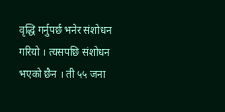वृद्धि गर्नुपर्छ भनेर संशोधन गरियो । त्यसपछि संशोधन भएको छैन । ती ५५ जना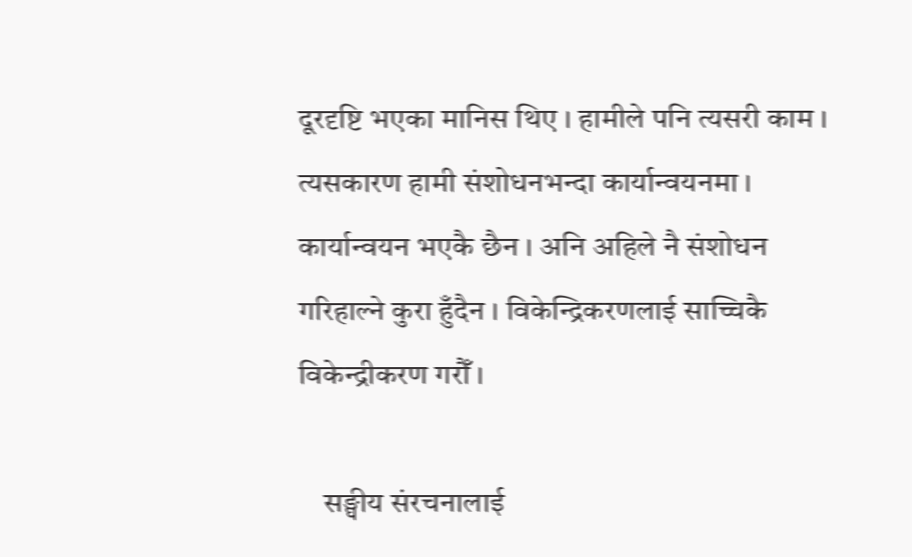दूरदृष्टि भएका मानिस थिए । हामीले पनि त्यसरी काम । त्यसकारण हामी संशोधनभन्दा कार्यान्वयनमा । कार्यान्वयन भएकै छैन । अनि अहिले नै संशोधन गरिहाल्ने कुरा हुँदैन । विकेन्द्रिकरणलाई साच्चिकै विकेन्द्रीकरण गरौँ ।

    सङ्घीय संरचनालाई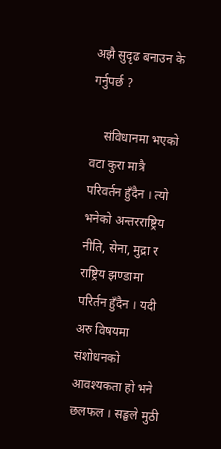अझै सुदृढ बनाउन के गर्नुपर्छ ?

    संविधानमा भएको वटा कुरा मात्रै परिवर्तन हुँदैन । त्यो भनेको अन्तरराष्ट्रिय नीति, सेना, मुद्रा र राष्ट्रिय झण्डामा परिर्तन हुँदैन । यदी अरु विषयमा संशोधनको आवश्यकता हो भने छलफल । सङ्घले मुठी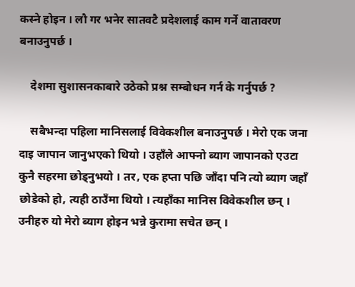कस्ने होइन । लौ गर भनेर सातवटै प्रदेशलाई काम गर्ने वातावरण बनाउनुपर्छ ।

    देशमा सुशासनकाबारे उठेको प्रश्न सम्बोधन गर्न के गर्नुपर्छ ?

    सबैभन्दा पहिला मानिसलाई विवेकशील बनाउनुपर्छ । मेरो एक जना दाइ जापान जानुभएको थियो । उहाँले आफ्नो ब्याग जापानको एउटा कुनै सहरमा छोड्नुभयो । तर, एक हप्ता पछि जाँदा पनि त्यो ब्याग जहाँ छोडेको हो, त्यही ठाउँमा थियो । त्यहाँका मानिस विवेकशील छन् । उनीहरु यो मेरो ब्याग होइन भन्ने कुरामा सचेत छन् ।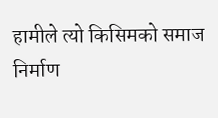हामीले त्यो किसिमको समाज निर्माण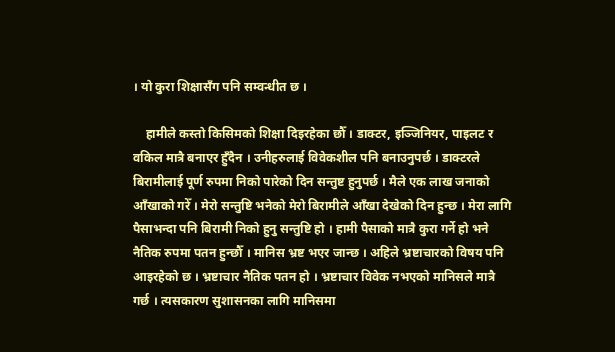। यो कुरा शिक्षासँग पनि सम्वन्धीत छ ।

    हामीले कस्तो किसिमको शिक्षा दिइरहेका छौँ । डाक्टर, इञ्जिनियर, पाइलट र वकिल मात्रै बनाएर हुँदैन । उनीहरुलाई विवेकशील पनि बनाउनुपर्छ । डाक्टरले बिरामीलाई पूर्ण रुपमा निको पारेको दिन सन्तुष्ट हुनुपर्छ । मैले एक लाख जनाको आँखाको गरेँ । मेरो सन्तुष्टि भनेको मेरो बिरामीले आँखा देखेको दिन हुन्छ । मेरा लागि पैसाभन्दा पनि बिरामी निको हुनु सन्तुष्टि हो । हामी पैसाको मात्रै कुरा गर्ने हो भने नैतिक रुपमा पतन हुन्छौँ । मानिस भ्रष्ट भएर जान्छ । अहिले भ्रष्टाचारको विषय पनि आइरहेको छ । भ्रष्टाचार नैतिक पतन हो । भ्रष्टाचार विवेक नभएको मानिसले मात्रै गर्छ । त्यसकारण सुशासनका लागि मानिसमा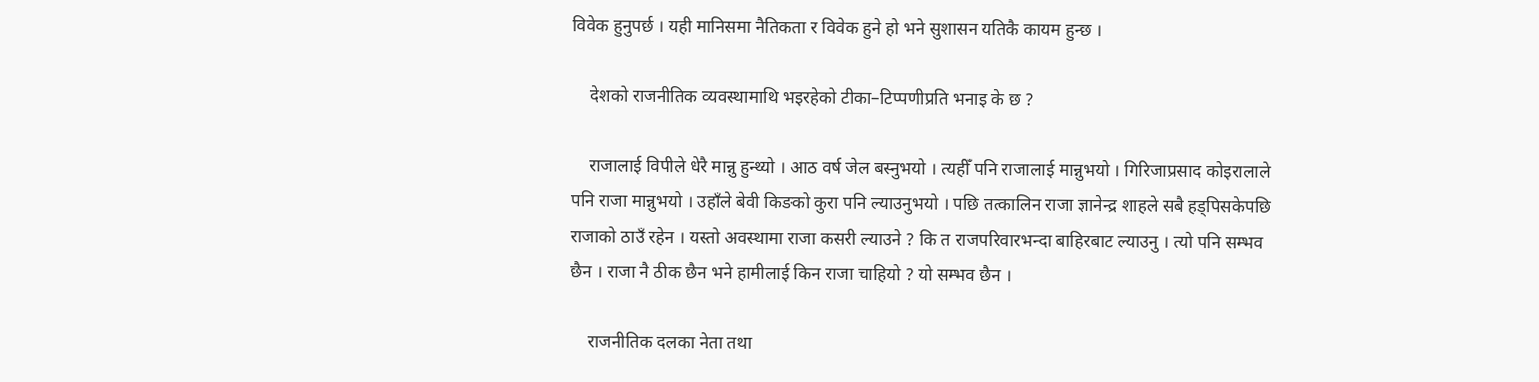विवेक हुनुपर्छ । यही मानिसमा नैतिकता र विवेक हुने हो भने सुशासन यतिकै कायम हुन्छ ।

    देशको राजनीतिक व्यवस्थामाथि भइरहेको टीका–टिप्पणीप्रति भनाइ के छ ?

    राजालाई विपीले धेरै मान्नु हुन्थ्यो । आठ वर्ष जेल बस्नुभयो । त्यहीँ पनि राजालाई मान्नुभयो । गिरिजाप्रसाद कोइरालाले पनि राजा मान्नुभयो । उहाँले बेवी किङको कुरा पनि ल्याउनुभयो । पछि तत्कालिन राजा ज्ञानेन्द्र शाहले सबै हड्पिसकेपछि राजाको ठाउँ रहेन । यस्तो अवस्थामा राजा कसरी ल्याउने ? कि त राजपरिवारभन्दा बाहिरबाट ल्याउनु । त्यो पनि सम्भव छैन । राजा नै ठीक छैन भने हामीलाई किन राजा चाहियो ? यो सम्भव छैन ।

    राजनीतिक दलका नेता तथा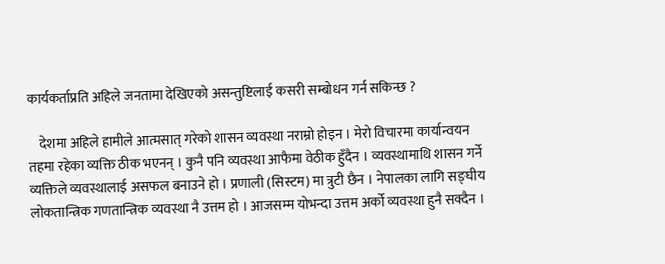कार्यकर्ताप्रति अहिले जनतामा देखिएको असन्तुष्टिलाई कसरी सम्बोधन गर्न सकिन्छ ?

    देशमा अहिले हामीले आत्मसात् गरेको शासन व्यवस्था नराम्रो होइन । मेरो विचारमा कार्यान्वयन तहमा रहेका व्यक्ति ठीक भएनन् । कुनै पनि व्यवस्था आफैमा वेठीक हुँदैन । व्यवस्थामाथि शासन गर्ने व्यक्तिले व्यवस्थालाई असफल बनाउने हो । प्रणाली (सिस्टम) मा त्रुटी छैन । नेपालका लागि सङ्घीय लोकतान्त्रिक गणतान्त्रिक व्यवस्था नै उत्तम हो । आजसम्म योभन्दा उत्तम अर्को व्यवस्था हुनै सक्दैन ।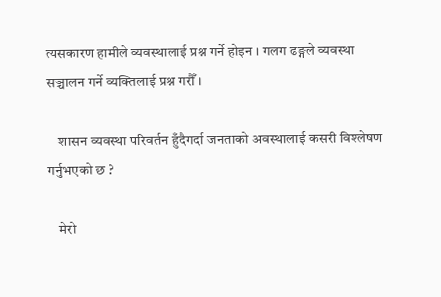त्यसकारण हामीले व्यवस्थालाई प्रश्न गर्ने होइन । गलग ढङ्गले व्यवस्था सञ्चालन गर्ने व्यक्तिलाई प्रश्न गरौँ ।

    शासन व्यवस्था परिवर्तन हुँदैगर्दा जनताको अवस्थालाई कसरी विश्लेषण गर्नुभएको छ ?

    मेरो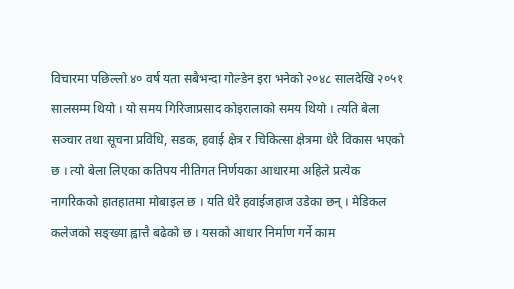विचारमा पछिल्लो ४० वर्ष यता सबैभन्दा गोल्डेन इरा भनेको २०४८ सालदेखि २०५१ सालसम्म थियो । यो समय गिरिजाप्रसाद कोइरालाको समय थियो । त्यति बेला सञ्चार तथा सूचना प्रविधि, सडक, हवाई क्षेत्र र चिकित्सा क्षेत्रमा धेरै विकास भएको छ । त्यो बेला लिएका कतिपय नीतिगत निर्णयका आधारमा अहिले प्रत्येक नागरिकको हातहातमा मोबाइल छ । यति धेरै हवाईजहाज उडेका छन् । मेडिकल कलेजको सङ्ख्या ह्वात्तै बढेको छ । यसको आधार निर्माण गर्ने काम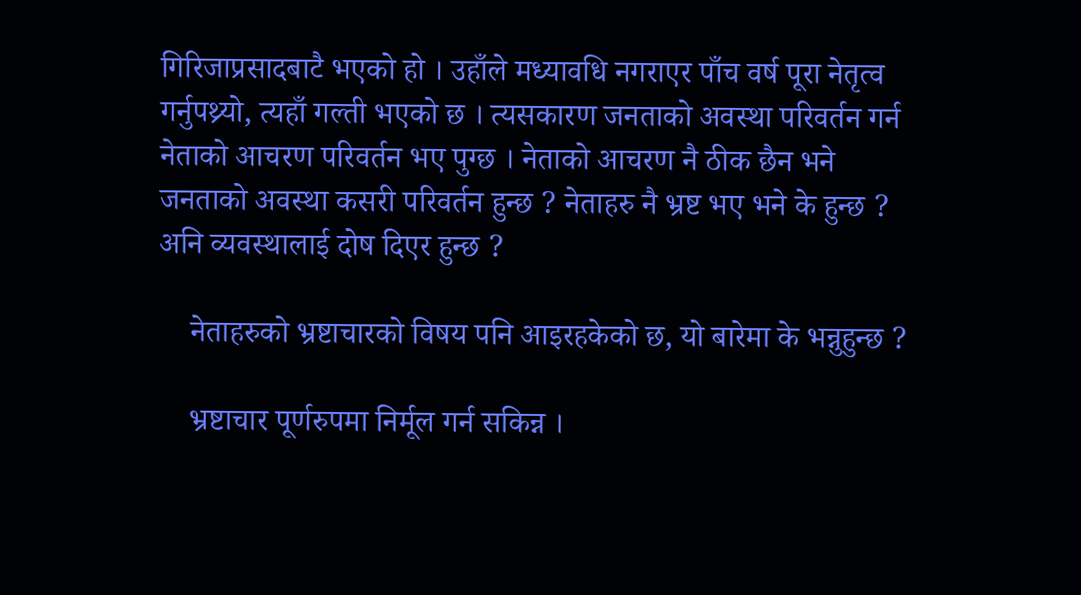गिरिजाप्रसादबाटै भएको हो । उहाँले मध्यावधि नगराएर पाँच वर्ष पूरा नेतृत्व गर्नुपथ्र्यो, त्यहाँ गल्ती भएको छ । त्यसकारण जनताको अवस्था परिवर्तन गर्न नेताको आचरण परिवर्तन भए पुग्छ । नेताको आचरण नै ठीक छैन भने जनताको अवस्था कसरी परिवर्तन हुन्छ ? नेताहरु नै भ्रष्ट भए भने के हुन्छ ? अनि व्यवस्थालाई दोष दिएर हुन्छ ?

    नेताहरुको भ्रष्टाचारको विषय पनि आइरहकेको छ, यो बारेमा के भन्नुहुन्छ ?

    भ्रष्टाचार पूर्णरुपमा निर्मूल गर्न सकिन्न ।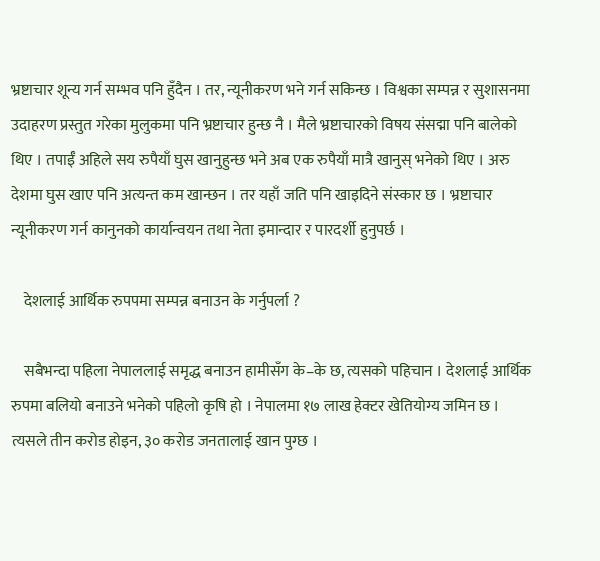भ्रष्टाचार शून्य गर्न सम्भव पनि हुँदैन । तर, न्यूनीकरण भने गर्न सकिन्छ । विश्वका सम्पन्न र सुशासनमा उदाहरण प्रस्तुत गरेका मुलुकमा पनि भ्रष्टाचार हुन्छ नै । मैले भ्रष्टाचारको विषय संसद्मा पनि बालेको थिए । तपाईँ अहिले सय रुपैयाँ घुस खानुहुन्छ भने अब एक रुपैयाँ मात्रै खानुस् भनेको थिए । अरु देशमा घुस खाए पनि अत्यन्त कम खान्छन । तर यहाँ जति पनि खाइदिने संस्कार छ । भ्रष्टाचार न्यूनीकरण गर्न कानुनको कार्यान्वयन तथा नेता इमान्दार र पारदर्शी हुनुपर्छ ।

    देशलाई आर्थिक रुपपमा सम्पन्न बनाउन के गर्नुपर्ला ?

    सबैभन्दा पहिला नेपाललाई समृद्ध बनाउन हामीसँग के–के छ, त्यसको पहिचान । देशलाई आर्थिक रुपमा बलियो बनाउने भनेको पहिलो कृषि हो । नेपालमा १७ लाख हेक्टर खेतियोग्य जमिन छ । त्यसले तीन करोड होइन, ३० करोड जनतालाई खान पुग्छ ।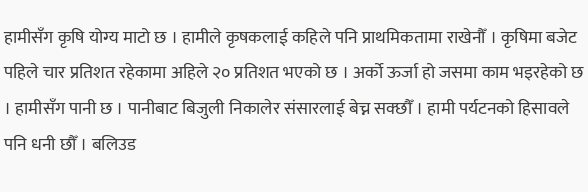हामीसँग कृषि योग्य माटो छ । हामीले कृषकलाई कहिले पनि प्राथमिकतामा राखेनौँ । कृषिमा बजेट पहिले चार प्रतिशत रहेकामा अहिले २० प्रतिशत भएको छ । अर्को ऊर्जा हो जसमा काम भइरहेको छ । हामीसँग पानी छ । पानीबाट बिजुली निकालेर संसारलाई बेच्न सक्छौँ । हामी पर्यटनको हिसावले पनि धनी छौँ । बलिउड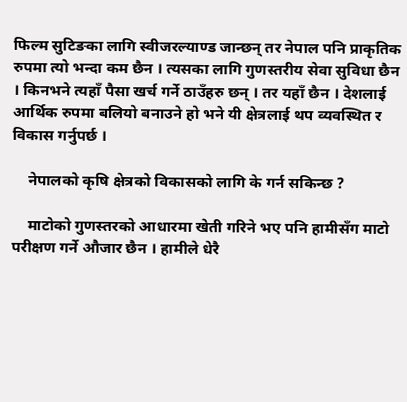फिल्म सुटिङका लागि स्वीजरल्याण्ड जान्छन् तर नेपाल पनि प्राकृतिक रुपमा त्यो भन्दा कम छैन । त्यसका लागि गुणस्तरीय सेवा सुविधा छैन । किनभने त्यहाँ पैसा खर्च गर्ने ठाउँहरु छन् । तर यहाँ छैन । देशलाई आर्थिक रुपमा बलियो बनाउने हो भने यी क्षेत्रलाई थप व्यवस्थित र विकास गर्नुपर्छ ।

    नेपालको कृषि क्षेत्रको विकासको लागि के गर्न सकिन्छ ?

    माटोको गुणस्तरको आधारमा खेती गरिने भए पनि हामीसँग माटो परीक्षण गर्ने औजार छैन । हामीले धेरै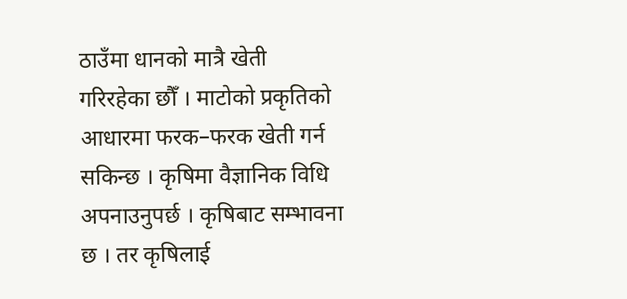ठाउँमा धानको मात्रै खेती गरिरहेका छौँ । माटोको प्रकृतिको आधारमा फरक–फरक खेती गर्न सकिन्छ । कृषिमा वैज्ञानिक विधि अपनाउनुपर्छ । कृषिबाट सम्भावना छ । तर कृषिलाई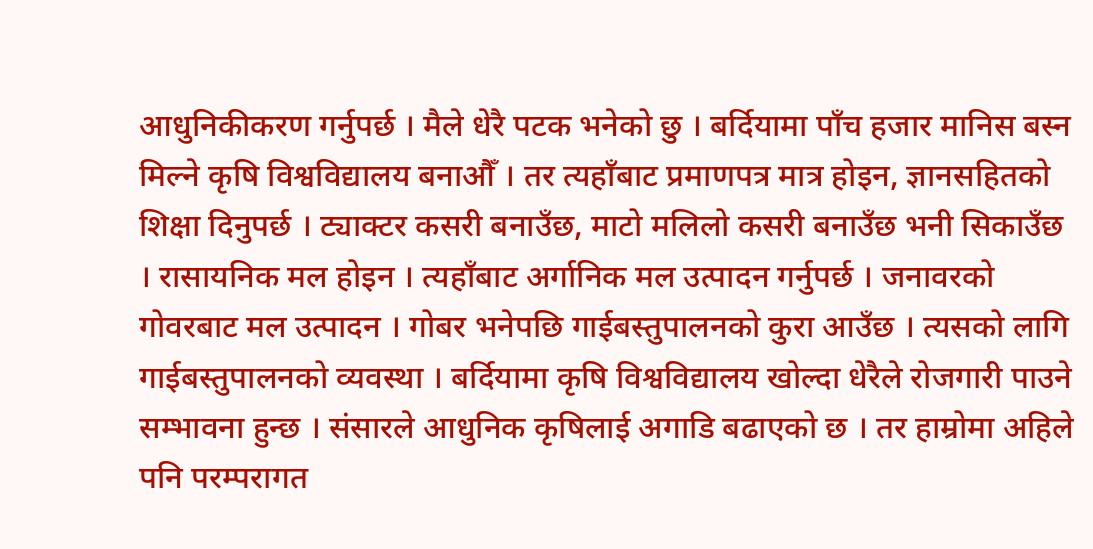आधुनिकीकरण गर्नुपर्छ । मैले धेरै पटक भनेको छु । बर्दियामा पाँच हजार मानिस बस्न मिल्ने कृषि विश्वविद्यालय बनाऔँ । तर त्यहाँबाट प्रमाणपत्र मात्र होइन, ज्ञानसहितको शिक्षा दिनुपर्छ । ट्याक्टर कसरी बनाउँछ, माटो मलिलो कसरी बनाउँछ भनी सिकाउँछ । रासायनिक मल होइन । त्यहाँबाट अर्गानिक मल उत्पादन गर्नुपर्छ । जनावरको गोवरबाट मल उत्पादन । गोबर भनेपछि गाईबस्तुपालनको कुरा आउँछ । त्यसको लागि गाईबस्तुपालनको व्यवस्था । बर्दियामा कृषि विश्वविद्यालय खोल्दा धेरैले रोजगारी पाउने सम्भावना हुन्छ । संसारले आधुनिक कृषिलाई अगाडि बढाएको छ । तर हाम्रोमा अहिले पनि परम्परागत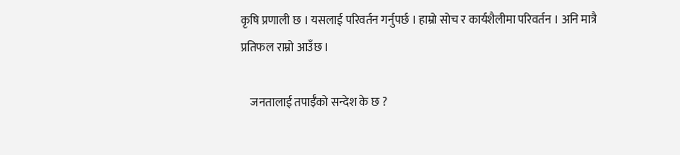कृषि प्रणाली छ । यसलाई परिवर्तन गर्नुपर्छ । हाम्रो सोच र कार्यशैलीमा परिवर्तन । अनि मात्रै प्रतिफल राम्रो आउँछ ।

    जनतालाई तपाईँको सन्देश के छ ?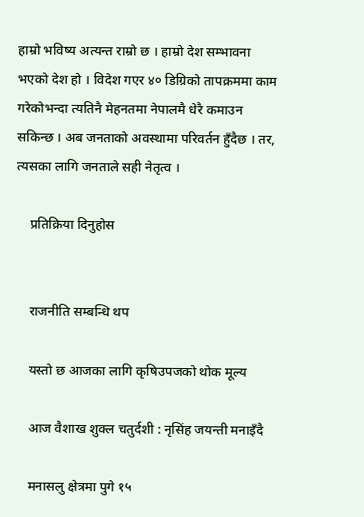हाम्रो भविष्य अत्यन्त राम्रो छ । हाम्रो देश सम्भावना भएको देश हो । विदेश गएर ४० डिग्रिको तापक्रममा काम गरेकोभन्दा त्यतिनै मेहनतमा नेपालमै धेरै कमाउन सकिन्छ । अब जनताको अवस्थामा परिवर्तन हुँदैछ । तर, त्यसका लागि जनताले सही नेतृत्व ।

    प्रतिक्रिया दिनुहोस


    राजनीति सम्बन्धि थप

    यस्तो छ आजका लागि कृषिउपजको थोक मूल्य

    आज वैशाख शुक्ल चतुर्दशी : नृसिंह जयन्ती मनाइँदै

    मनासलु क्षेत्रमा पुगे १५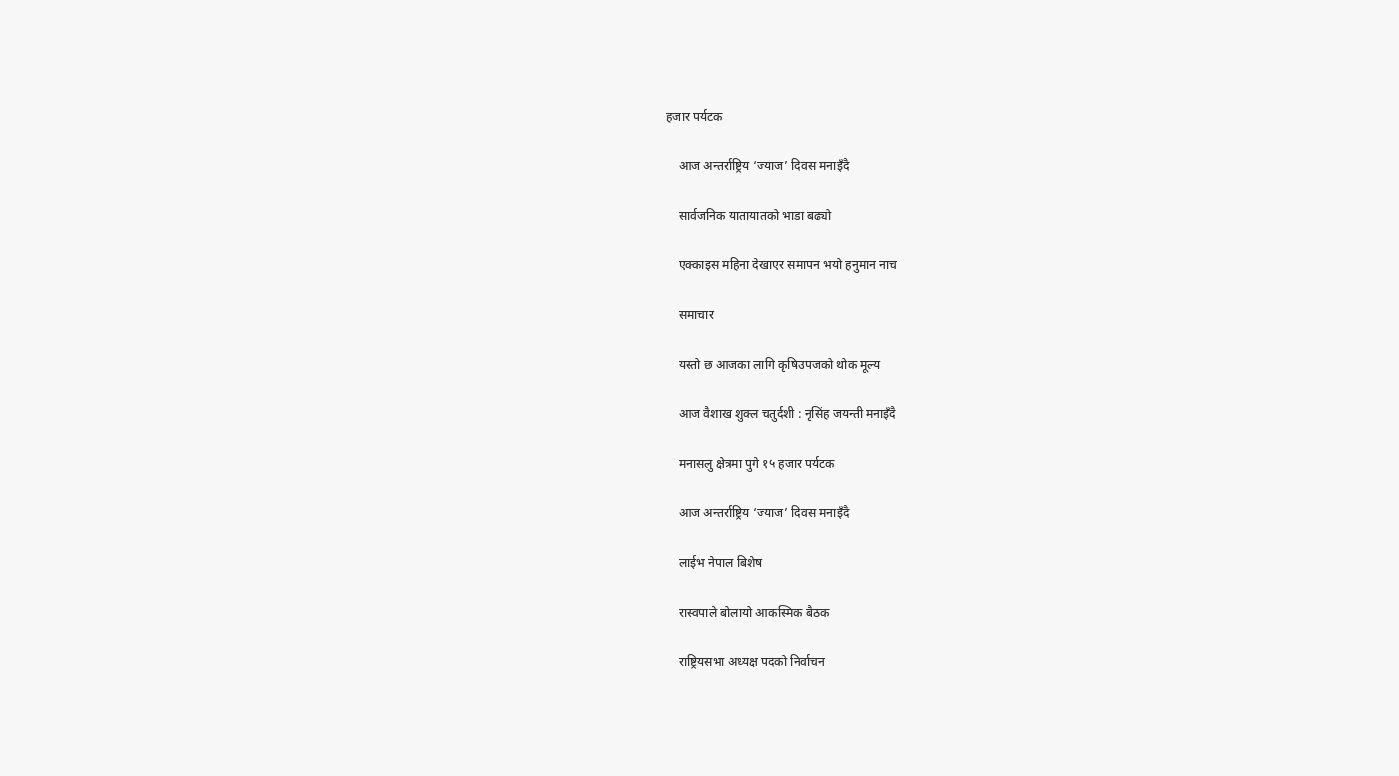हजार पर्यटक

    आज अन्तर्राष्ट्रिय ‘ज्याज’ दिवस मनाइँदै

    सार्वजनिक यातायातको भाडा बढ्यो

    एक्काइस महिना देखाएर समापन भयो हनुमान नाच

    समाचार

    यस्तो छ आजका लागि कृषिउपजको थोक मूल्य

    आज वैशाख शुक्ल चतुर्दशी : नृसिंह जयन्ती मनाइँदै

    मनासलु क्षेत्रमा पुगे १५ हजार पर्यटक

    आज अन्तर्राष्ट्रिय ‘ज्याज’ दिवस मनाइँदै

    लाईभ नेपाल बिशेष

    रास्वपाले बोलायो आकस्मिक बैठक

    राष्ट्रियसभा अध्यक्ष पदको निर्वाचन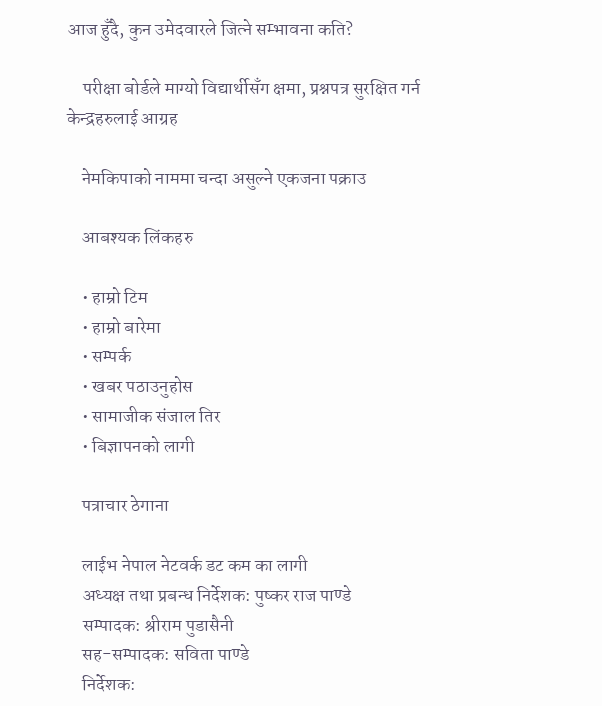आज हुँदै, कुन उमेदवारले जित्ने सम्भावना कति?

    परीक्षा बोर्डले माग्यो विद्यार्थीसँग क्षमा, प्रश्नपत्र सुरक्षित गर्न केन्द्रहरुलाई आग्रह

    नेमकिपाको नाममा चन्दा असुल्ने एकजना पक्राउ

    आबश्यक लिंकहरु

    • हाम्रो टिम
    • हाम्रो बारेमा
    • सम्पर्क
    • खबर पठाउनुहोस
    • सामाजीक संजाल तिर
    • बिज्ञापनको लागी

    पत्राचार ठेगाना

    लाईभ नेपाल नेटवर्क डट कम का लागी
    अध्यक्ष तथा प्रबन्ध निर्देशक: पुष्कर राज पाण्डे
    सम्पादक: श्रीराम पुडासैनी
    सह-सम्पादक: सविता पाण्डे
    निर्देशक: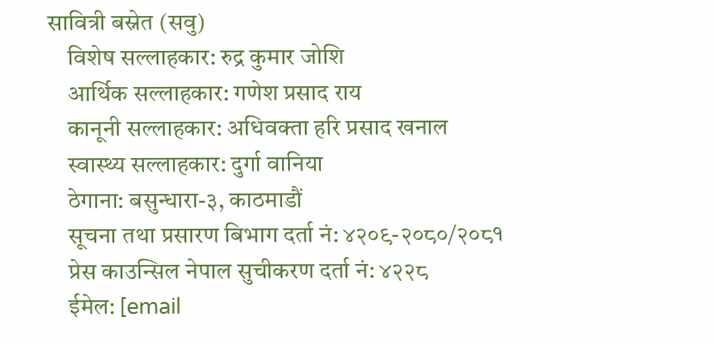सावित्री बस्नेत (सवु)
    विशेष सल्लाहकार: रुद्र कुमार जोशि
    आर्थिक सल्लाहकार: गणेश प्रसाद राय
    कानूनी सल्लाहकार: अधिवक्ता हरि प्रसाद खनाल
    स्वास्थ्य सल्लाहकार: दुर्गा वानिया
    ठेगाना: बसुन्धारा-३, काठमाडौं
    सूचना तथा प्रसारण बिभाग दर्ता नं: ४२०९-२०८०/२०८१
    प्रेस काउन्सिल नेपाल सुचीकरण दर्ता नं: ४२२८
    ईमेल: [email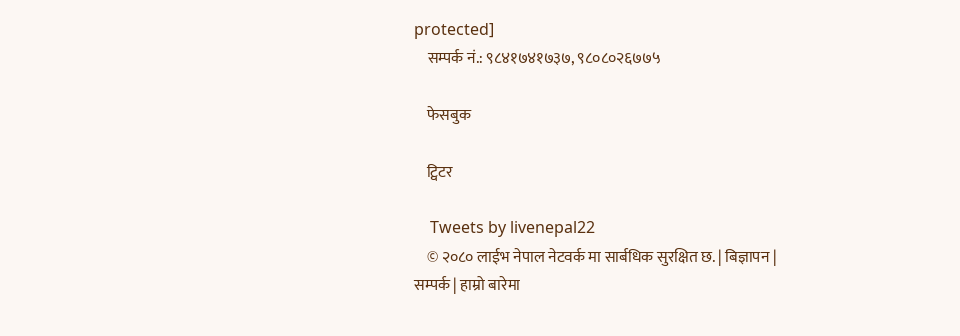protected]
    सम्पर्क नं.: ९८४१७४१७३७, ९८०८०२६७७५

    फेसबुक

    ट्विटर

    Tweets by livenepal22
    © २०८० लाईभ नेपाल नेटवर्क मा सार्बधिक सुरक्षित छ. | बिज्ञापन | सम्पर्क | हाम्रो बारेमा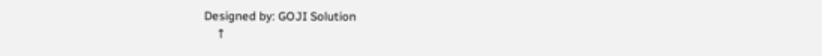Designed by: GOJI Solution
    ↑